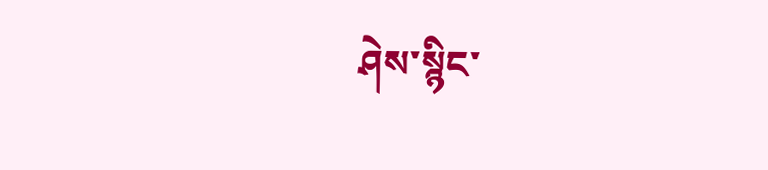ཤེས་སྙིང་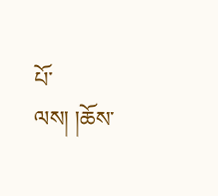པོ་ལས། །ཆོས་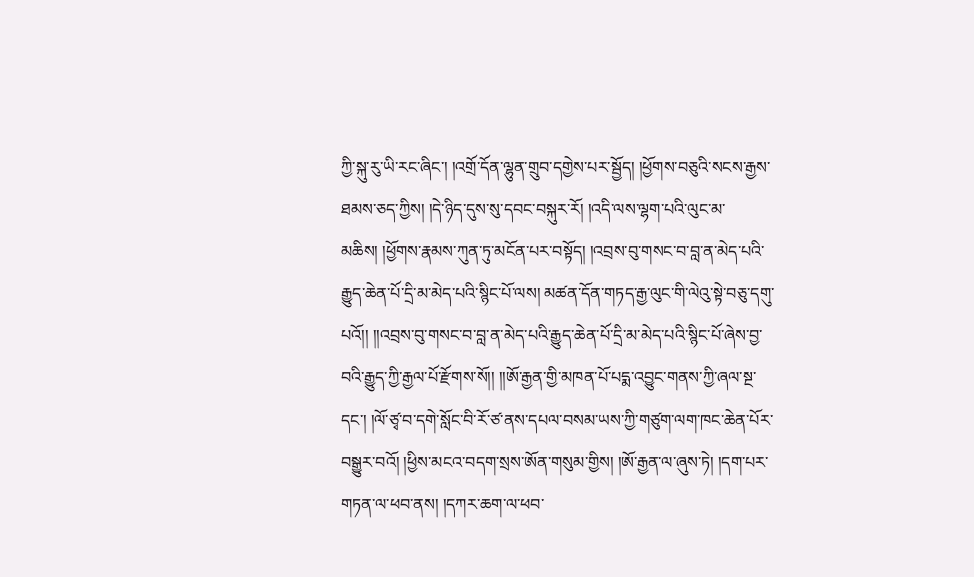ཀྱི་སྐུ་རུ་ཡི་རང་ཞིང་། །འགྲོ་དོན་ལྷུན་གྲུབ་དགྱེས་པར་སྦྱོད། །ཕྱོགས་བཅུའི་སངས་རྒྱས་ཐམས་ཅད་ཀྱིས། །དེ་ཉིད་དུས་སུ་དབང་བསྐུར་རོ། །འདི་ལས་ལྷག་པའི་ལུང་མ་མཆིས། །ཕྱོགས་རྣམས་ཀུན་ཏུ་མངོན་པར་བསྟོད། །འབྲས་བུ་གསང་བ་བླ་ན་མེད་པའི་རྒྱུད་ཆེན་པོ་དྲི་མ་མེད་པའི་སྙིང་པོ་ལས། མཚན་དོན་གཏད་རྒྱ་ལུང་གི་ལེའུ་སྟེ་བཅུ་དགུ་པའོ།། །།འབྲས་བུ་གསང་བ་བླ་ན་མེད་པའི་རྒྱུད་ཆེན་པོ་དྲི་མ་མེད་པའི་སྙིང་པོ་ཞེས་བྱ་བའི་རྒྱུད་ཀྱི་རྒྱལ་པོ་རྫོགས་སོ།། །།ཨོ་རྒྱན་གྱི་མཁན་པོ་པདྨ་འབྱུང་གནས་ཀྱི་ཞལ་སྔ་དང་། །ལོ་ཙྭ་བ་དགེ་སློང་བི་རོ་ཙ་ནས་དཔལ་བསམ་ཡས་ཀྱི་གཙུག་ལག་ཁང་ཆེན་པོར་བསྒྱུར་བའོ། །ཕྱིས་མངའ་བདག་སྲས་ཨོན་གསུམ་གྱིས། །ཨོ་རྒྱན་ལ་ཞུས་ཏེ། །དག་པར་གཏན་ལ་ཕབ་ནས། །དཀར་ཆག་ལ་ཕབ་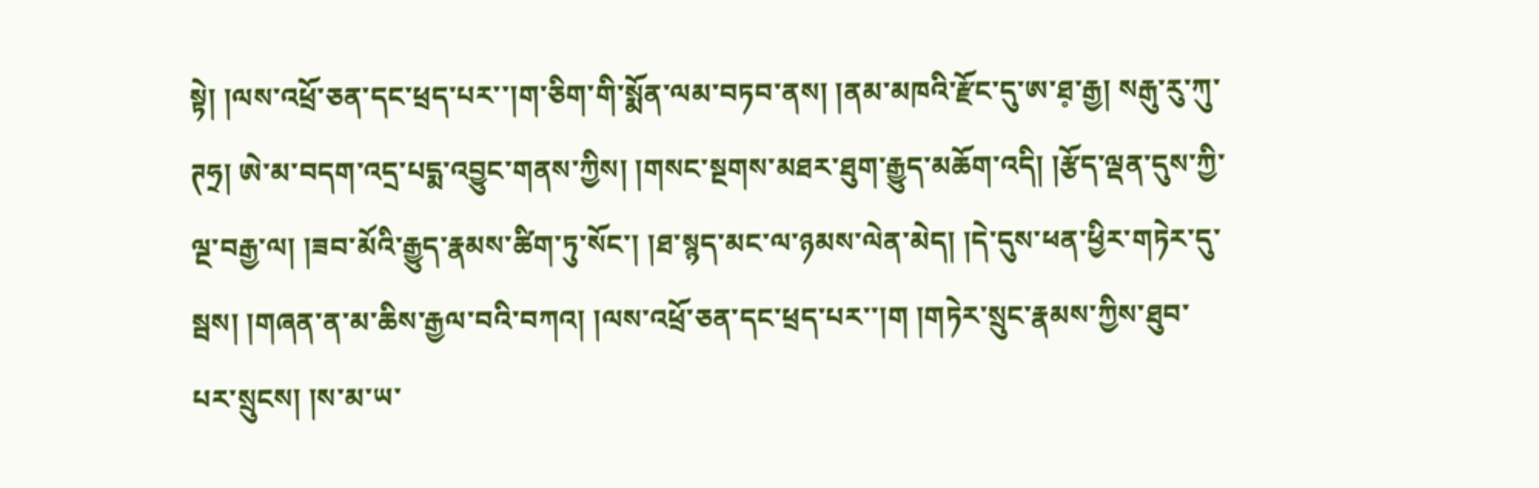སྟེ། །ལས་འཕྲོ་ཅན་དང་ཕྲད་པར་་།ག་ཅིག་གི་སྨོན་ལམ་བཏབ་ནས། །ནམ་མཁའི་རྫོང་དུ་ཨ་ཐ༷་རྒྱ། སརྒུ་རུ་ཀུ་ཊཧྲ། ཨེ་མ་བདག་འདྲ་པདྨ་འབྱུང་གནས་ཀྱིས། །གསང་སྔགས་མཐར་ཐུག་རྒྱུད་མཆོག་འདི། །རྩོད་ལྡན་དུས་ཀྱི་ལྔ་བརྒྱ་ལ། །ཟབ་མོའི་རྒྱུད་རྣམས་ཚིག་ཏུ་སོང་། །ཐ་སྙད་མང་ལ་ཉམས་ལེན་མེད། །དེ་དུས་ཕན་ཕྱིར་གཏེར་དུ་སྦས། །གཞན་ན་མ་ཆིས་རྒྱལ་བའི་བཀའ། །ལས་འཕྲོ་ཅན་དང་ཕྲད་པར་་།ག །གཏེར་སྲུང་རྣམས་ཀྱིས་ཐུབ་པར་སྲུངས། །ས་མ་ཡ་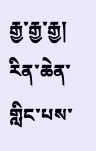རྒྱ་རྒྱ་རྒྱ། རིན་ཆེན་གླིང་པས་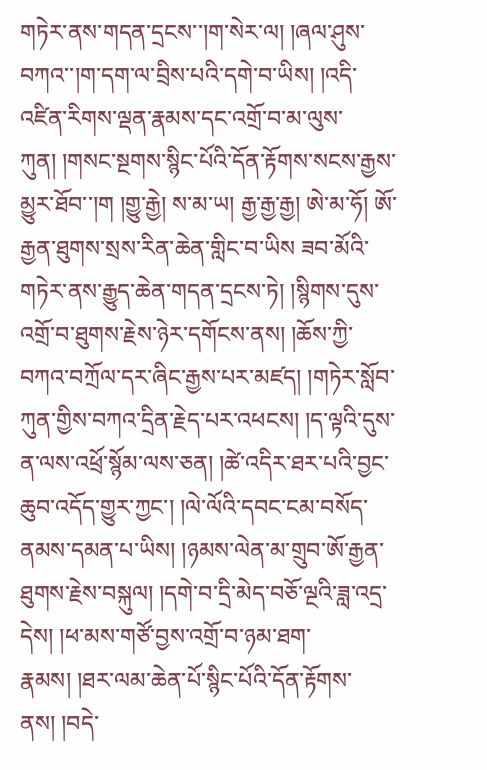གཏེར་ནས་གདན་དྲངས་་།ག་སེར་ལ། །ཞལ་ཤུས་བཀའ་་།ག་དག་ལ་བྲིས་པའི་དགེ་བ་ཡིས། །འདི་འཛིན་རིགས་ལྡན་རྣམས་དང་འགྲོ་བ་མ་ལུས་ཀུན། །གསང་སྔགས་སྙིང་པོའི་དོན་རྟོགས་སངས་རྒྱས་མྱུར་ཐོབ་་།ག །གྱུ་རྒྱེ། ས་མ་ཡ། རྒྱ་རྒྱ་རྒྱ། ཨེ་མ་ཧོ། ཨོ་རྒྱན་ཐུགས་སྲས་རིན་ཆེན་གླིང་བ་ཡིས ཟབ་མོའི་གཏེར་ནས་རྒྱུད་ཆེན་གདན་དྲངས་ཏེ། །སྙིགས་དུས་འགྲོ་བ་ཐུགས་རྗེས་ཉེར་དགོངས་ནས། །ཆོས་ཀྱི་བཀའ་བཀྲོལ་དར་ཞིང་རྒྱས་པར་མཛད། །གཏེར་སློབ་ཀུན་གྱིས་བཀའ་དྲིན་རྗེད་པར་འཕངས། །ད་ལྟའི་དུས་ན་ལས་འཕྲོ་སྙོམ་ལས་ཅན། །ཚེ་འདིར་ཐར་པའི་བྱང་ཆུབ་འདོད་གྱུར་ཀྱང་། །ལེ་ལོའི་དབང་ངམ་བསོད་ནམས་དམན་པ་ཡིས། །ཉམས་ལེན་མ་གྲུབ་ཨོ་རྒྱན་ཐུགས་རྗེས་བསྐུལ། །དགེ་བ་དྲི་མེད་བཅོ་ལྔའི་ཟླ་འདྲ་དེས། །ཕ་མས་གཙོ་བྱས་འགྲོ་བ་ཉམ་ཐག་རྣམས། །ཐར་ལམ་ཆེན་པོ་སྙིང་པོའི་དོན་རྟོགས་ནས། །བདེ་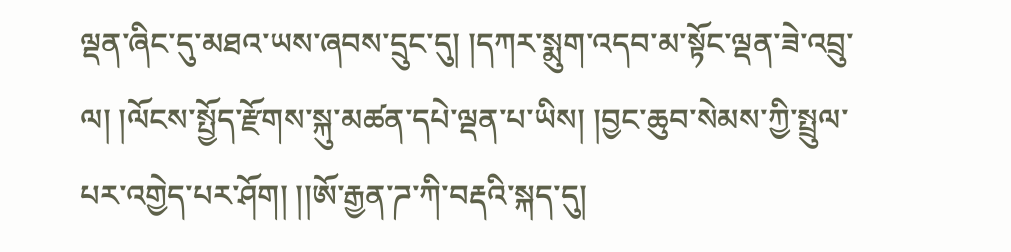ལྡན་ཞིང་དུ་མཐའ་ཡས་ཞབས་དྲུང་དུ། །དཀར་སྨུག་འདབ་མ་སྟོང་ལྡན་ཟེ་འབྲུ་ལ། །ལོངས་སྤྱོད་རྫོགས་སྐུ་མཚན་དཔེ་ལྡན་པ་ཡིས། །བྱང་ཆུབ་སེམས་ཀྱི་སྤྲུལ་པར་འགྱེད་པར་ཤོག། །།ཨོ་རྒྱན་ཌ་ཀི་བརྡའི་སྐད་དུ།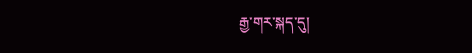རྒྱ་གར་སྐད་དུ།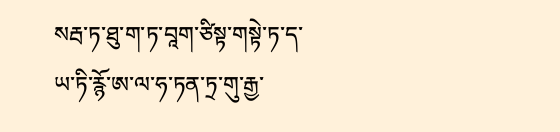སརྦ་ཏ་ཐུ་ག་ཏ་བཱག་ཙིསྟ་གསྟེ་ཏ་ད་ཡ་ཏི་རྙོ་ཨ་ལ་ཧ་ཏན་ཏྲ་གུ་རྒྱ་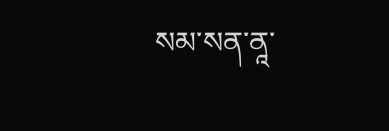སམ་སན་ནཱ་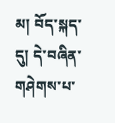མ། བོད་སྐད་དུ། དེ་བཞིན་གཤེགས་པ་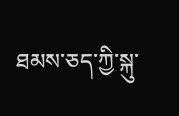ཐམས་ཅད་ཀྱི་སྐུ་